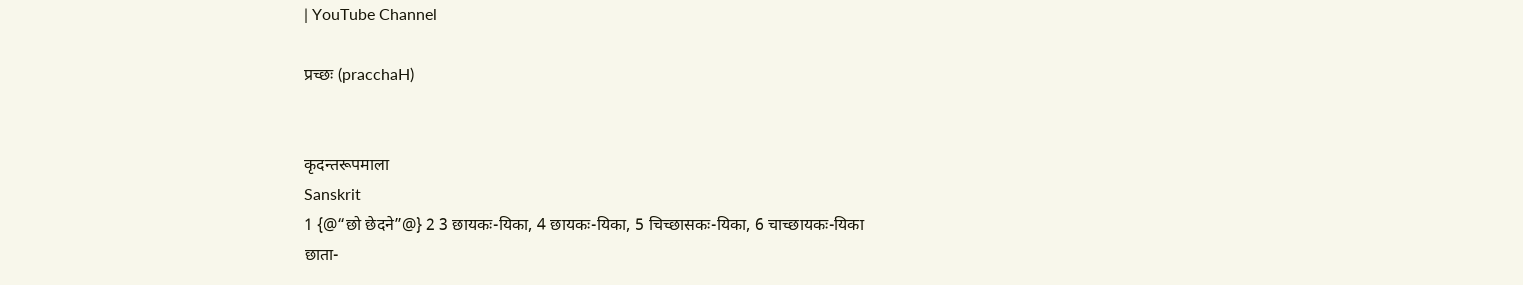| YouTube Channel

प्रच्छः (pracchaH)


कृदन्तरूपमाला
Sanskrit
1 {@“छो छेदने”@} 2 3 छायकः-यिका, 4 छायकः-यिका, 5 चिच्छासकः-यिका, 6 चाच्छायकः-यिका
छाता-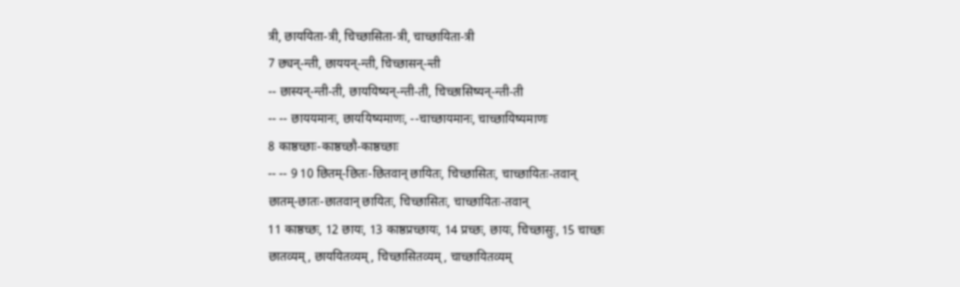त्री, छाययिता-त्री, चिच्छासिता-त्री, चाच्छायिता-त्री
7 छ्यन्-न्ती, छाययन्-न्ती, चिच्छासन्-न्ती
-- छास्यन्-न्ती-ती, छाययिष्यन्-न्ती-ती, चिच्छासिष्यन्-न्ती-ती
-- -- छाययमानः, छाययिष्यमाणः, --चाच्छायमानः, चाच्छायिष्यमाणः
8 काष्ठच्छाः-काष्ठच्छौ-काष्ठच्छाः
-- -- 9 10 छितम्-छितः-छितवान् छायितः, चिच्छासितः, चाच्छायितः-तवान्
छातम्-छातः-छातवान् छायितः, चिच्छासितः, चाच्छायितः-तवान्
11 काष्ठच्छः, 12 छायः, 13 काष्ठप्रच्छायः, 14 प्रच्छः, छायः, चिच्छासुः, 15 चाच्छः
छातव्यम्, छाययितव्यम्, चिच्छासितव्यम्, चाच्छायितव्यम्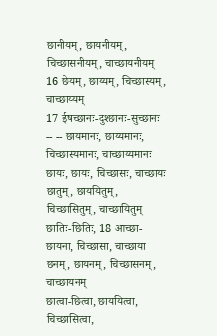छानीयम्, छायनीयम्, चिच्छासनीयम्, चाच्छायनीयम्
16 छेयम्, छाय्यम्, चिच्छास्यम्, चाच्छाय्यम्
17 ईषच्छानः-दुश्छानः-सुच्छानः
-- -- छायमानः, छाय्यमानः, चिच्छास्यमानः, चाच्छाय्यमानः
छायः, छायः, चिच्छासः, चाच्छायः
छातुम्, छाययितुम्, चिच्छासितुम्, चाच्छायितुम्
छातिः-छितिः, 18 आच्छा-छायना, चिच्छासा, चाच्छाया
छनम्, छायनम्, चिच्छासनम्, चाच्छायनम्
छात्वा-छित्वा, छाययित्वा, चिच्छासित्वा,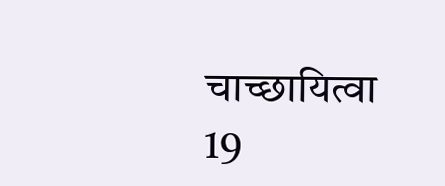चाच्छायित्वा
19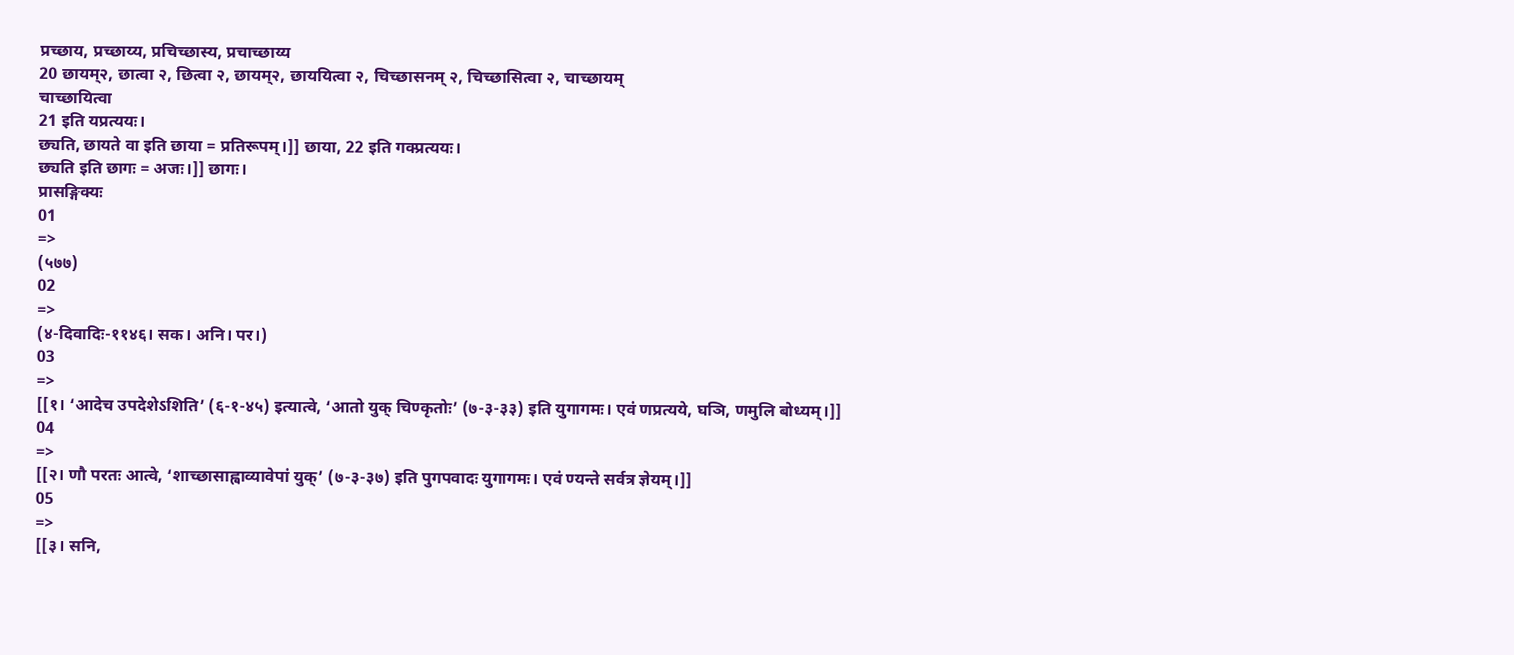प्रच्छाय, प्रच्छाय्य, प्रचिच्छास्य, प्रचाच्छाय्य
20 छायम्२, छात्वा २, छित्वा २, छायम्२, छाययित्वा २, चिच्छासनम् २, चिच्छासित्वा २, चाच्छायम्
चाच्छायित्वा
21 इति यप्रत्ययः।
छ्यति, छायते वा इति छाया = प्रतिरूपम्।]] छाया, 22 इति गक्प्रत्ययः।
छ्यति इति छागः = अजः।]] छागः।
प्रासङ्गिक्यः
01
=>
(५७७)
02
=>
(४-दिवादिः-११४६। सक। अनि। पर।)
03
=>
[[१। ‘आदेच उपदेशेऽशिति’ (६-१-४५) इत्यात्वे, ‘आतो युक् चिण्कृतोः’ (७-३-३३) इति युगागमः। एवं णप्रत्यये, घञि, णमुलि बोध्यम्।]]
04
=>
[[२। णौ परतः आत्वे, ‘शाच्छासाह्वाव्यावेपां युक्’ (७-३-३७) इति पुगपवादः युगागमः। एवं ण्यन्ते सर्वत्र ज्ञेयम्।]]
05
=>
[[३। सनि,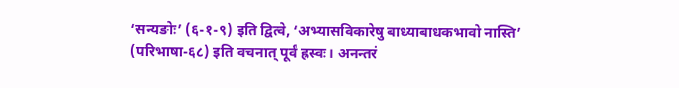‘सन्यङोः’ (६-१-९) इति द्वित्वे, ‘अभ्यासविकारेषु बाध्याबाधकभावो नास्ति’ (परिभाषा-६८) इति वचनात् पूर्वं ह्रस्वः। अनन्तरं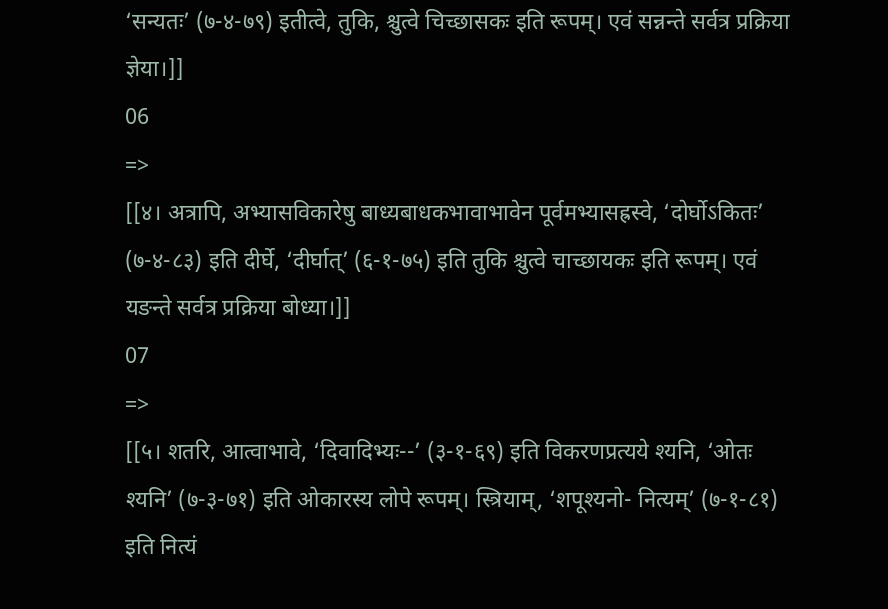‘सन्यतः’ (७-४-७९) इतीत्वे, तुकि, श्चुत्वे चिच्छासकः इति रूपम्। एवं सन्नन्ते सर्वत्र प्रक्रिया ज्ञेया।]]
06
=>
[[४। अत्रापि, अभ्यासविकारेषु बाध्यबाधकभावाभावेन पूर्वमभ्यासह्रस्वे, ‘दोर्घोऽकितः’ (७-४-८३) इति दीर्घे, ‘दीर्घात्’ (६-१-७५) इति तुकि श्चुत्वे चाच्छायकः इति रूपम्। एवं यङन्ते सर्वत्र प्रक्रिया बोध्या।]]
07
=>
[[५। शतरि, आत्वाभावे, ‘दिवादिभ्यः--’ (३-१-६९) इति विकरणप्रत्यये श्यनि, ‘ओतः श्यनि’ (७-३-७१) इति ओकारस्य लोपे रूपम्। स्त्रियाम्, ‘शपूश्यनो- नित्यम्’ (७-१-८१) इति नित्यं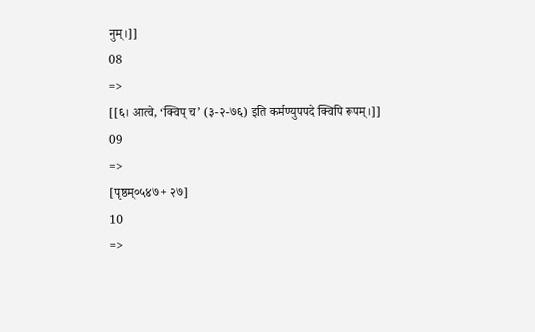नुम्।]]
08
=>
[[६। आत्वे, ‘क्विप् च’ (३-२-७६) इति कर्मण्युपपदे क्विपि रूपम्।]]
09
=>
[पृष्ठम्०५४७+ २७]
10
=>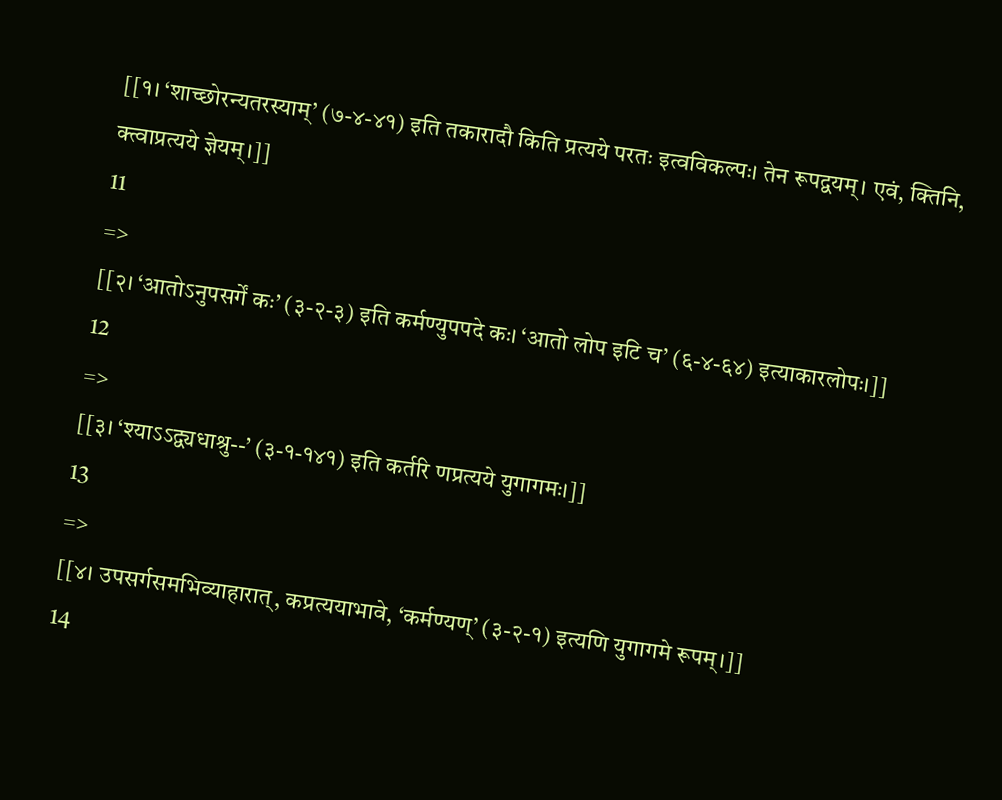[[१। ‘शाच्छोरन्यतरस्याम्’ (७-४-४१) इति तकारादौ किति प्रत्यये परतः इत्वविकल्पः। तेन रूपद्वयम्। एवं, क्तिनि, क्त्वाप्रत्यये ज्ञेयम्।]]
11
=>
[[२। ‘आतोऽनुपसर्गें कः’ (३-२-३) इति कर्मण्युपपदे कः। ‘आतो लोप इटि च’ (६-४-६४) इत्याकारलोपः।]]
12
=>
[[३। ‘श्याऽऽद्व्यधाश्रु--’ (३-१-१४१) इति कर्तरि णप्रत्यये युगागमः।]]
13
=>
[[४। उपसर्गसमभिव्याहारात्, कप्रत्ययाभावे, ‘कर्मण्यण्’ (३-२-१) इत्यणि युगागमे रूपम्।]]
14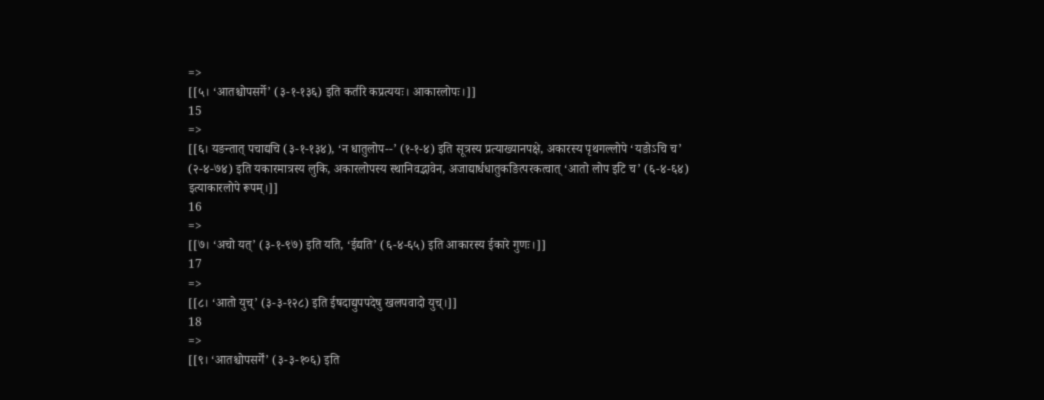=>
[[५। ‘आतश्चोपसर्गे’ (३-१-१३६) इति कर्तरि कप्रत्ययः। आकारलोपः।]]
15
=>
[[६। यङन्तात् पचाद्यचि (३-१-१३४), ‘न धातुलोप--’ (१-१-४) इति सूत्रस्य प्रत्याख्यानपक्षे, अकारस्य पृथगल्लोपे ‘यङोऽचि च’ (२-४-७४) इति यकारमात्रस्य लुकि, अकारलोपस्य स्थानिवद्भावेन, अजाद्यार्धधातुकङित्परकत्वात् ‘आतो लोप इटि च’ (६-४-६४) इत्याकारलोपे रूपम्।]]
16
=>
[[७। ‘अचो यत्’ (३-१-९७) इति यति, ‘ईद्यति’ (६-४-६५) इति आकारस्य ईकारे गुणः।]]
17
=>
[[८। ‘आतो युच्’ (३-३-१२८) इति ईषदाद्युपपदेषु खलपवादो युच्।]]
18
=>
[[९। ‘आतश्चोपसर्गें’ (३-३-१०६) इति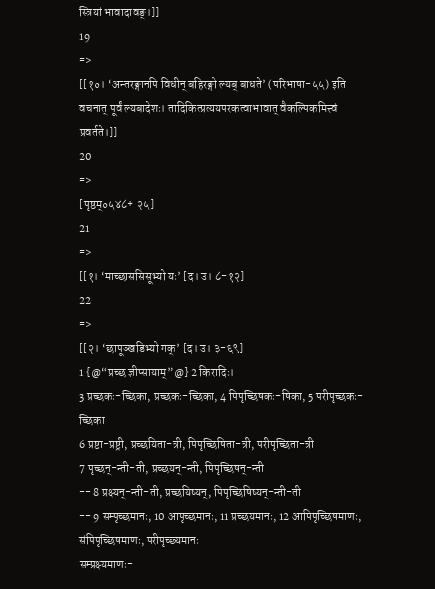स्त्रियां भावादावङ्।]]
19
=>
[[१०। ‘अन्तरङ्गानपि विधीन् बहिरङ्गो ल्यब् बाधते’ (परिभाषा-५५) इति वचनात् पूर्वं ल्यबादेशः। तादिकित्प्रत्ययपरकत्वाभावात् वैकल्पिकमित्त्वं प्रवर्तते।]]
20
=>
[पृष्ठम्०५४८+ २५]
21
=>
[[१। ‘माच्छाससिसूभ्यो यः’ [द। उ। ८-१२]
22
=>
[[२। ‘छापूञ्खडिभ्यो गक्’ [द। उ। ३-६९]
1 {@“प्रच्छ ज्ञीप्सायाम्”@} 2 किरादिः।
3 प्रच्छकः-च्छिका, प्रच्छकः-च्छिका, 4 पिपृच्छिषकः-षिका, 5 परीपृच्छकः-च्छिका
6 प्रष्टा-प्रष्ट्री, प्रच्छयिता-त्री, पिपृच्छिषिता-त्री, परीपृच्छिता-त्री
7 पृच्छन्-न्ती-ती, प्रच्छयन्-न्ती, पिपृच्छिषन्-न्ती
-- 8 प्रक्ष्यन्-न्ती-ती, प्रच्छयिष्यन्, पिपृच्छिषिष्यन्-न्ती-ती
-- 9 सम्पृच्छमानः, 10 आपृच्छमानः, 11 प्रच्छयमानः, 12 आपिपृच्छिषमाणः, संपिपृच्छिषमाणः, परीपृच्छ्यमानः
सम्प्रक्ष्यमाणः-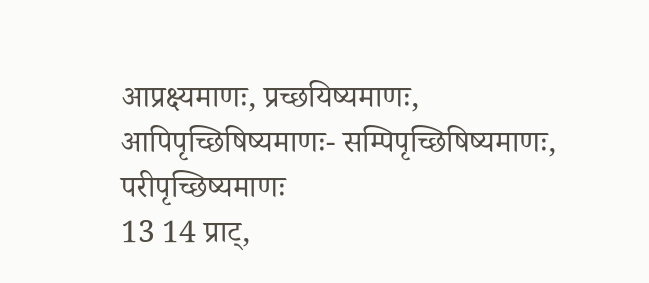आप्रक्ष्यमाणः, प्रच्छयिष्यमाणः, आपिपृच्छिषिष्यमाणः- सम्पिपृच्छिषिष्यमाणः, परीपृच्छिष्यमाणः
13 14 प्राट्,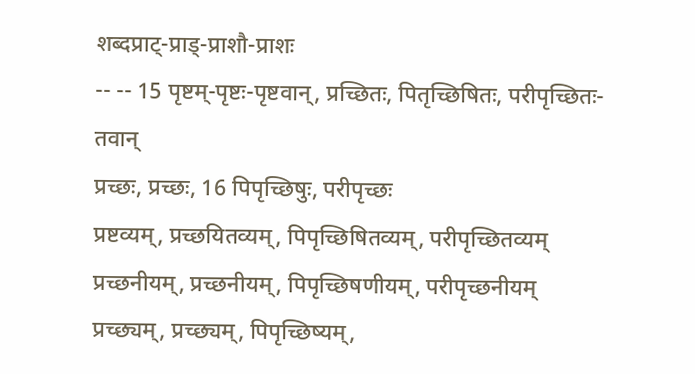शब्दप्राट्-प्राड्-प्राशौ-प्राशः
-- -- 15 पृष्टम्-पृष्टः-पृष्टवान्, प्रच्छितः, पितृच्छिषितः, परीपृच्छितः-तवान्
प्रच्छः, प्रच्छः, 16 पिपृच्छिषुः, परीपृच्छः
प्रष्टव्यम्, प्रच्छयितव्यम्, पिपृच्छिषितव्यम्, परीपृच्छितव्यम्
प्रच्छनीयम्, प्रच्छनीयम्, पिपृच्छिषणीयम्, परीपृच्छनीयम्
प्रच्छ्यम्, प्रच्छ्यम्, पिपृच्छिष्यम्,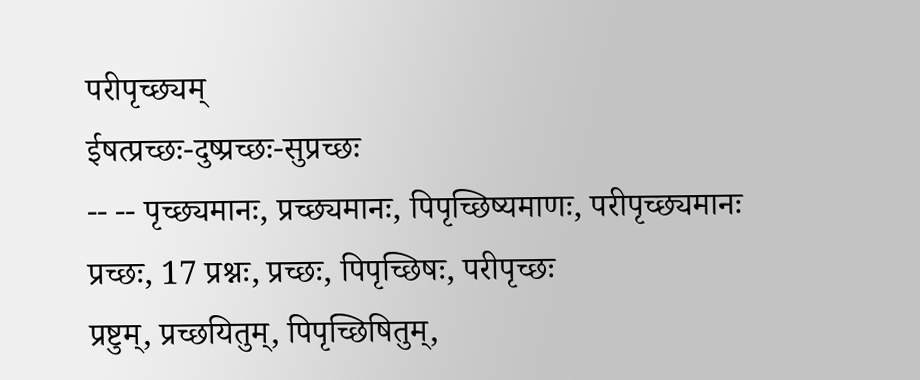परीपृच्छ्यम्
ईषत्प्रच्छः-दुष्प्रच्छः-सुप्रच्छः
-- -- पृच्छ्यमानः, प्रच्छ्यमानः, पिपृच्छिष्यमाणः, परीपृच्छ्यमानः
प्रच्छः, 17 प्रश्नः, प्रच्छः, पिपृच्छिषः, परीपृच्छः
प्रष्टुम्, प्रच्छयितुम्, पिपृच्छिषितुम्,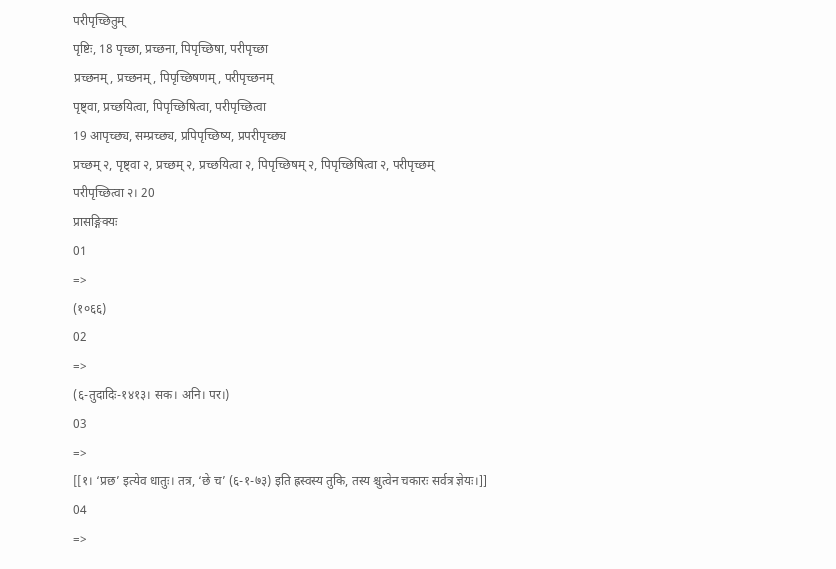परीपृच्छितुम्
पृष्टिः, 18 पृच्छा, प्रच्छना, पिपृच्छिषा, परीपृच्छा
प्रच्छनम्, प्रच्छनम्, पिपृच्छिषणम्, परीपृच्छनम्
पृष्ट्वा, प्रच्छयित्वा, पिपृच्छिषित्वा, परीपृच्छित्वा
19 आपृच्छ्य, सम्प्रच्छ्य, प्रपिपृच्छिष्य, प्रपरीपृच्छ्य
प्रच्छम् २, पृष्ट्वा २, प्रच्छम् २, प्रच्छयित्वा २, पिपृच्छिषम् २, पिपृच्छिषित्वा २, परीपृच्छम्
परीपृच्छित्वा २। 20
प्रासङ्गिक्यः
01
=>
(१०६६)
02
=>
(६-तुदादिः-१४१३। सक। अनि। पर।)
03
=>
[[१। ‘प्रछ’ इत्येव धातुः। तत्र, ‘छे च’ (६-१-७३) इति ह्रस्वस्य तुकि, तस्य श्चुत्वेन चकारः सर्वत्र ज्ञेयः।]]
04
=>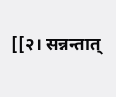[[२। सन्नन्तात्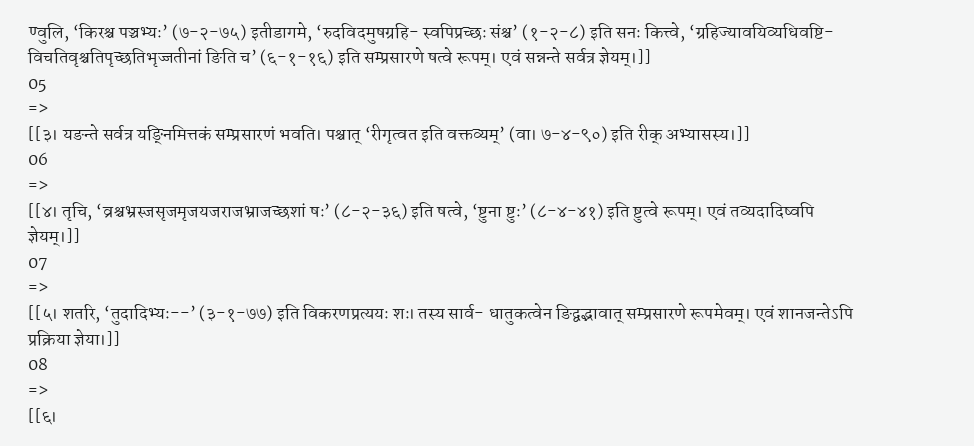ण्वुलि, ‘किरश्च पञ्चभ्यः’ (७-२-७५) इतीडागमे, ‘रुदविदमुषग्रहि- स्वपिप्रच्छः संश्च’ (१-२-८) इति सनः कित्त्वे, ‘ग्रहिज्यावयिव्यधिवष्टि- विचतिवृश्चतिपृच्छतिभृज्जतीनां ङिति च’ (६-१-१६) इति सम्प्रसारणे षत्वे रूपम्। एवं सन्नन्ते सर्वत्र ज्ञेयम्।]]
05
=>
[[३। यङन्ते सर्वत्र यङ्निमित्तकं सम्प्रसारणं भवति। पश्चात् ‘रीगृत्वत इति वक्तव्यम्’ (वा। ७-४-९०) इति रीक् अभ्यासस्य।]]
06
=>
[[४। तृचि, ‘व्रश्चभ्रस्जसृजमृजयजराजभ्राजच्छशां षः’ (८-२-३६) इति षत्वे, ‘ष्टुना ष्टुः’ (८-४-४१) इति ष्टुत्वे रूपम्। एवं तव्यदादिष्वपि ज्ञेयम्।]]
07
=>
[[५। शतरि, ‘तुदादिभ्यः--’ (३-१-७७) इति विकरणप्रत्ययः शः। तस्य सार्व- धातुकत्वेन ङिद्वद्भावात् सम्प्रसारणे रूपमेवम्। एवं शानजन्तेऽपि प्रक्रिया ज्ञेया।]]
08
=>
[[६।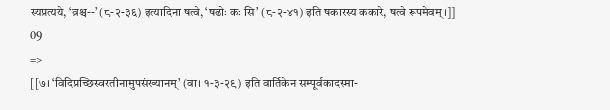स्यप्रत्यये, ‘व्रश्च--’ (८-२-३६) इत्यादिना षत्वे, ‘षढोः कः सि’ (८-२-४१) इति षकारस्य ककारे, षत्वे रूपमेवम्।]]
09
=>
[[७। ‘विदिप्रच्छिस्वरतीनामुपसंख्यानम्’ (वा। १-३-२९) इति वार्तिकेन सम्पूर्वकादस्मा-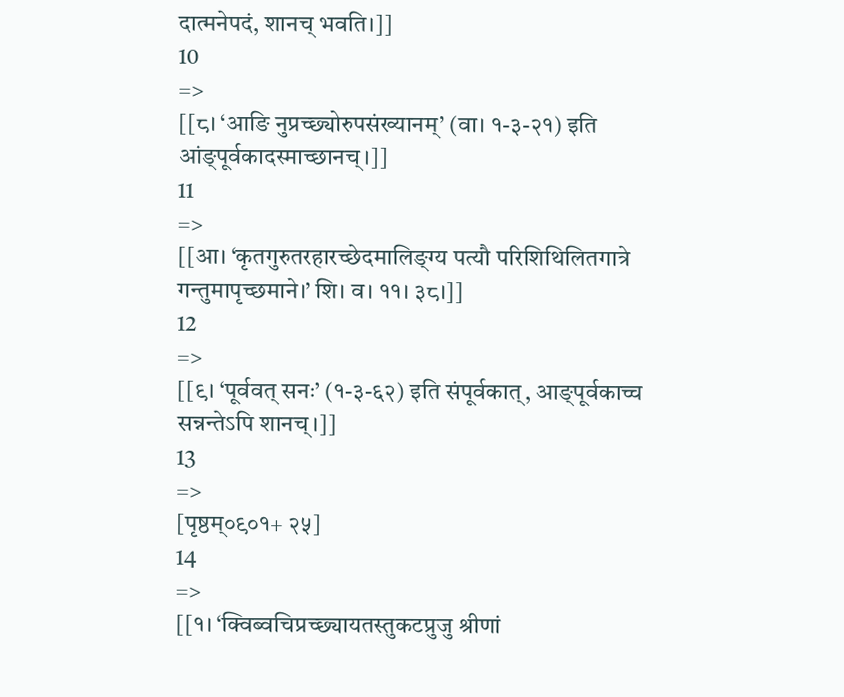दात्मनेपदं, शानच् भवति।]]
10
=>
[[८। ‘आङि नुप्रच्छ्योरुपसंख्यानम्’ (वा। १-३-२१) इति आंङ्पूर्वकादस्माच्छानच्।]]
11
=>
[[आ। ‘कृतगुरुतरहारच्छेदमालिङ्ग्य पत्यौ परिशिथिलितगात्रे गन्तुमापृच्छमाने।’ शि। व। ११। ३८।]]
12
=>
[[९। ‘पूर्ववत् सनः’ (१-३-६२) इति संपूर्वकात्, आङ्पूर्वकाच्च सन्नन्तेऽपि शानच्।]]
13
=>
[पृष्ठम्०९०१+ २५]
14
=>
[[१। ‘क्विब्वचिप्रच्छ्यायतस्तुकटप्रुजु श्रीणां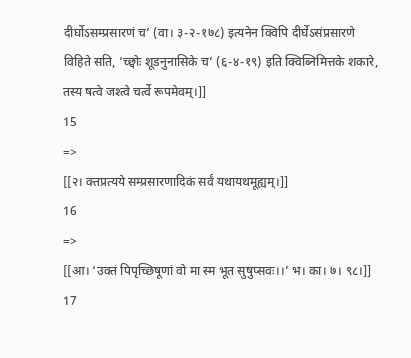दीर्घोऽसम्प्रसारणं च’ (वा। ३-२-१७८) इत्यनेन क्विपि दीर्घेऽसंप्रसारणे विहिते सति, ‘च्छ्वोः शूडनुनासिके च’ (६-४-१९) इति क्विब्निमित्तके शकारे, तस्य षत्वे जश्त्वे चर्त्वे रूपमेवम्।]]
15
=>
[[२। क्तप्रत्यये सम्प्रसारणादिकं सर्वं यथायथमूह्यम्।]]
16
=>
[[आ। ‘उक्तं पिपृच्छिषूणां वो मा स्म भूत सुषुप्सवः।।’ भ। का। ७। ९८।]]
17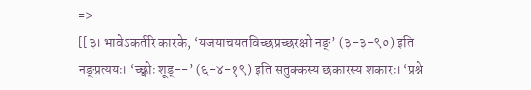=>
[[३। भावेऽकर्तरि कारके, ‘यजयाचयतविच्छप्रच्छरक्षो नङ्’ (३-३-९०) इति नङ्प्रत्ययः। ‘च्छ्वोः शूड्--’ (६-४-१९) इति सतुक्कस्य छकारस्य शकारः। ‘प्रश्ने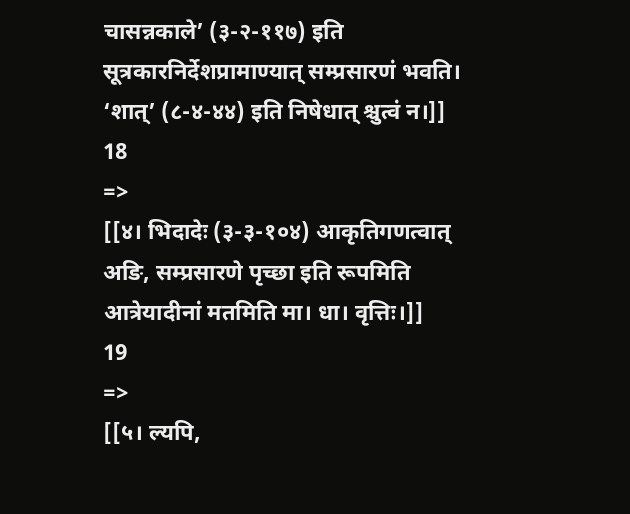चासन्नकाले’ (३-२-११७) इति सूत्रकारनिर्देशप्रामाण्यात् सम्प्रसारणं भवति। ‘शात्’ (८-४-४४) इति निषेधात् श्चुत्वं न।]]
18
=>
[[४। भिदादेः (३-३-१०४) आकृतिगणत्वात् अङि, सम्प्रसारणे पृच्छा इति रूपमिति आत्रेयादीनां मतमिति मा। धा। वृत्तिः।]]
19
=>
[[५। ल्यपि,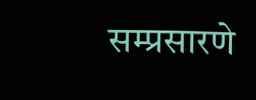सम्प्रसारणे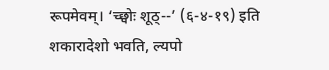रूपमेवम्। ‘च्छ्वोः शूठ्--’ (६-४-१९) इति शकारादेशो भवति, ल्यपो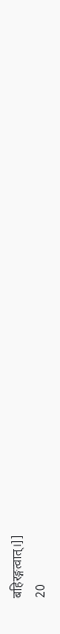बहिरङ्गत्वात्।]]
20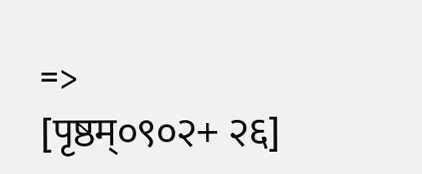=>
[पृष्ठम्०९०२+ २६]